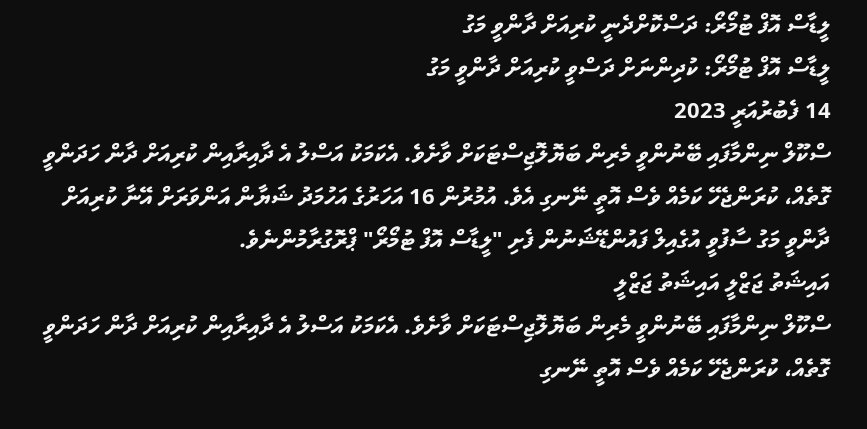ލީޑާސް އޮފް ޓުމޯރޯ: ދަސްކޮށްދެނީ ކުރިއަށް ދާންވީ މަގު
ލީޑާސް އޮފް ޓުމޯރޯ: ކުދިންނަށް ދަސްވީ ކުރިއަށް ދާންވީ މަގު
14 ފެބުރުއަރީ 2023
ސްކޫލް ނިންމާފައި ބޭނުންވީ މެރިން ބަޔޮލޮޖިސްޓަކަށް ވާށެވެ. އެކަމަކު އަސްލު އެ ދާއިރާއިން ކުރިއަށް ދާން ހަދަންވީ ގޮތެއް، ކުރަންޖެހޭ ކަމެއް ވެސް އޮތީ ނޭނގި އެވެ. އުމުރުން 16 އަހަރުގެ އަހުމަދު ޝަޔާން އަންވަރަށް އޭނާ ކުރިއަށް ދާންވީ މަގު ސާފުވީ އުގެއިލް ފައުންޑޭޝަނުން ފެށި "ލީޑާސް އޮފް ޓުމޯރޯ" ޕްރޮގުރާމުންނެވެ.
އައިޝަތު ޖަޒްލީ އައިޝަތު ޖަޒްލީ
ސްކޫލް ނިންމާފައި ބޭނުންވީ މެރިން ބަޔޮލޮޖިސްޓަކަށް ވާށެވެ. އެކަމަކު އަސްލު އެ ދާއިރާއިން ކުރިއަށް ދާން ހަދަންވީ ގޮތެއް، ކުރަންޖެހޭ ކަމެއް ވެސް އޮތީ ނޭނގި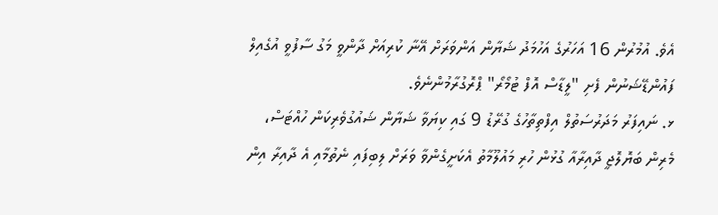އެވެ. އުމުރުން 16 އަހަރުގެ އަހުމަދު ޝަޔާން އަންވަރަށް އޭނާ ކުރިއަށް ދާންވީ މަގު ސާފުވީ އުގެއިލް ފައުންޑޭޝަނުން ފެށި "ލީޑާސް އޮފް ޓުމޯރޯ" ޕްރޮގުރާމުންނެވެ.
ޅ. ނައިފަރު މަދަރުސަތުލް އިފްތިތާހުގެ ގުރޭޑު 9 ގައި ކިޔަވާ ޝަޔާން ޝައުގުވެރިކަން ހުއްޓަސް، މެރިން ބަޔޮލޮޖީ ދާއިރާއާ ގުޅުން ހުރި މައުލޫމާތު އެކަށީގެންވާ ވަރަށް ލިބިފައި ނެތުމާއި އެ ދާއިރާ އިން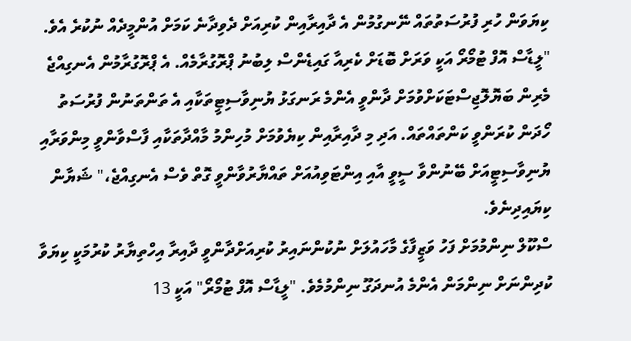ކިޔަވަން ހުރި ފުރުސަތުތައް ނޭނގުމުން އެ ދާއިރާއިން ކުރިއަށް ދެވިދާނެ ކަމަށް އުންމީދެއް ނުކުރެ އެވެ.
"ލީޑާސް އޮފް ޓުމޯރޯ އަކީ ވަރަށް ބޮޑަށް ކެރިއާ ގައިޑެންސް ލިބުނު ޕްރޮގުރާމެއް. އެ ޕްރޮގުރާމުން އެނގިއްޖެ މެރިން ބަޔޮލޮޖިސްޓަކަށްވުމަށް ދާންވީ އެންމެ ރަނގަޅު ޔުނިވާސިޓީތަކާއި އެ ތަންތަނުން ފުރުސަތު ހޯދަން ކުރަންވީ ކަންތައްތައް. އަދި މި ދާއިރާއިން ކިޔެވުމަށް މުހިންމު މާއްދާތަކާއި ފާސްވާންވީ މިންވަރާއި ޔުނިވާސިޓީއަށް ބޭނުންވާ ސީވީ އާއި އިންޓަވިއުއަށް ތައްޔާރުވާންވީ ގޮތް ވެސް އެނގިއްޖެ،" ޝަޔާން ކިޔައިދިނެވެ.
ސްކޫލް ނިންމުމަށް ފަހު ވަޒީފާގެ މާހައުލަށް ނުކުންނައިރު ކުރިއަށްދާންވީ ދާއިރާ އިހްތިޔާރު ކުރުމަކީ ކިޔަވާ ކުދިންނަށް ނިންމަން އެންމެ އުނދަގޫ ނިންމުމެވެ. "ލީޑާސް އޮފް ޓުމޯރޯ" އަކީ 13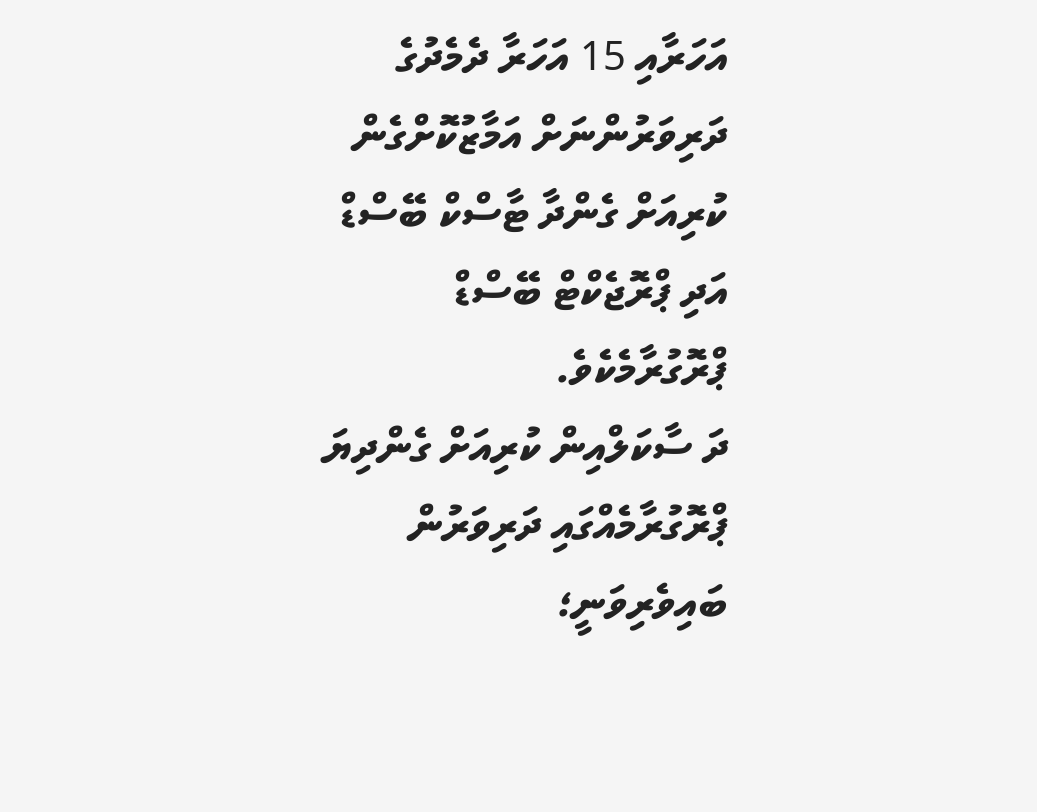އަހަރާއި 15 އަހަރާ ދެމެދުގެ ދަރިވަރުންނަށް އަމާޒުކޮށްގެން ކުރިއަށް ގެންދާ ޓާސްކް ބޭސްޑް އަދި ޕްރޮޖެކްޓް ބޭސްޑް ޕްރޮގުރާމެކެވެ.
ދަ ސާކަލްއިން ކުރިއަށް ގެންދިޔަ ޕްރޮގުރާމެއްގައި ދަރިވަރުން ބައިވެރިވަނީ؛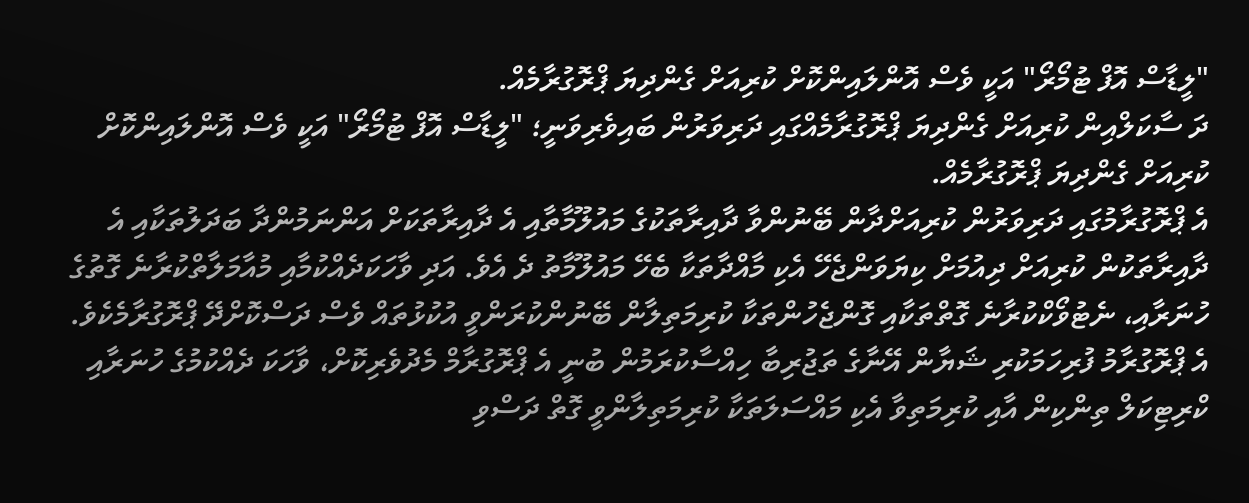"ލީޑާސް އޮފް ޓުމޯރޯ" އަކީ ވެސް އޮންލައިންކޮށް ކުރިއަށް ގެންދިޔަ ޕްރޮގުރާމެއް.
ދަ ސާކަލްއިން ކުރިއަށް ގެންދިޔަ ޕްރޮގުރާމެއްގައި ދަރިވަރުން ބައިވެރިވަނީ؛ "ލީޑާސް އޮފް ޓުމޯރޯ" އަކީ ވެސް އޮންލައިންކޮށް ކުރިއަށް ގެންދިޔަ ޕްރޮގުރާމެއް.
އެ ޕްރޮގުރާމުގައި ދަރިވަރުން ކުރިއަށްދާން ބޭނުންވާ ދާއިރާތަކުގެ މައުލޫމާތާއި އެ ދާއިރާތަކަށް އަންނަމުންދާ ބަދަލުތަކާއި އެ ދާއިރާތަކުން ކުރިއަށް ދިއުމަށް ކިޔަވަންޖެހޭ އެކި މާއްދާތަކާ ބެހޭ މައުލޫމާތު ދެ އެވެ. އަދި ވާހަކަދެއްކުމާއި މުއާމަލާތްކުރާނެ ގޮތުގެ ހުނަރާއި، ނެޓުވޯކްކުރާނެ ގޮތްތަކާއި ގޮންޖެހުންތަކާ ކުރިމަތިލާން ބޭނުންކުރަންވީ އުކުޅުތައް ވެސް ދަސްކޮށްދޭ ޕްރޮގުރާމެކެވެ.
އެ ޕްރޮގުރާމު ފުރިހަމަކުރި ޝަޔާން އޭނާގެ ތަޖުރިބާ ހިއްސާކުރަމުން ބުނީ އެ ޕްރޮގުރާމް މެދުވެރިކޮށް، ވާހަކަ ދެއްކުމުގެ ހުނަރާއި ކްރިޓިކަލް ތިންކިން އާއި ކުރިމަތިވާ އެކި މައްސަލަތަކާ ކުރިމަތިލާންވީ ގޮތް ދަސްވި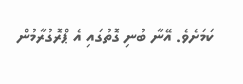ކަމަށެވެ. އޭނާ ބުނި ގޮތުގައި އެ ޕްރޮގުރާމުން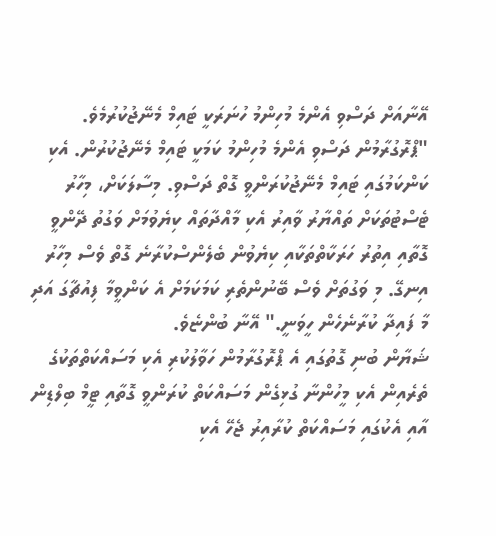އޭނާއަށް ދަސްވި އެންމެ މުހިންމު ހުނަރަކީ ޓައިމް މެނޭޖުކުރުމެވެ.
"ޕްރޮގުރާމުން ދަސްވި އެންމެ މުހިންމު ކަމަކީ ޓައިމް މެނޭޖުކުރުން. އެކި ކަންކަމުގައި ޓައިމް މެނޭޖުކުރަންވީ ގޮތް ދަސްވި. މިސާލަކަށް، މިހާރު ޓެސްޓުތަކަށް ތައްޔާރު ވާއިރު އެކި މާއްދާތައް ކިޔެވުމަށް ވަގުތު ދޭންވީ ގޮތާއި އިތުރު ހަރަކާތްތަކާއި ކިޔެވުން ބެލެންސްކުރާނެ ގޮތް ވެސް މިހާރު އިނގޭ. މި ވަގުތަށް ވެސް ބޭނުންތެރި ކަމަކަމަށް އެ ކަންވީމާ ފިއުޗާގަ އަދި މާ ފައިދާ ކުރާނެހެން ހީވަނީ." އޭނާ ބުންޏެވެ.
ޝަޔާން ބުނި ގޮތުގައި އެ ޕްރޮގުރާމުން ހަވާލުކުރި އެކި މަސައްކަތްތަކުގެ ތެރެއިން އެކި މީހުންނާ ގުޅިގެން މަސައްކަތް ކުރަންވީ ގޮތާއި ޓީމް ބިލްޑިން އާއި އެކުގައި މަސައްކަތް ކުރާއިރު ޖެހޭ އެކި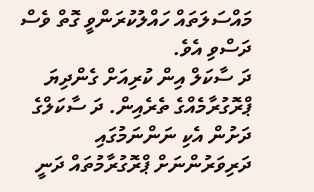މައްސަލަތައް ހައްލުކުރަންވީ ގޮތް ވެސް ދަސްވި އެވެ.
ދަ ސާކަލް އިން ކުރިއަށް ގެންދިޔަ ޕްރޮގުރާމެއްގެ ތެރެއިން. ދަ ސާކަލްގެ ދަށުން އެކި ނަންނަމުގައި ދަރިވަރުންނަށް ޕްރޮގުރާމުތައް ދަނީ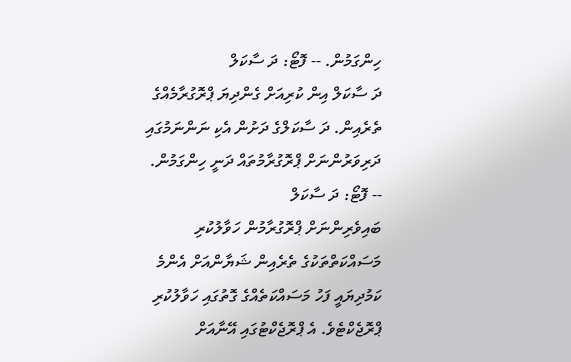ހިންގަމުން. -- ފޮޓޯ: ދަ ސާކަލް
ދަ ސާކަލް އިން ކުރިއަށް ގެންދިޔަ ޕްރޮގުރާމެއްގެ ތެރެއިން. ދަ ސާކަލްގެ ދަށުން އެކި ނަންނަމުގައި ދަރިވަރުންނަށް ޕްރޮގުރާމުތައް ދަނީ ހިންގަމުން. -- ފޮޓޯ: ދަ ސާކަލް
ބައިވެރިންނަށް ޕްރޮގުރާމުން ހަވާލުކުރި މަސައްކަތްތަކުގެ ތެރެއިން ޝަޔާންއަށް އެންމެ ކަމުދިޔައީ ފަހު މަސައްކަތެއްގެ ގޮތުގައި ހަވާލުކުރި ޕްރޮޖެކްޓެވެ. އެ ޕްރޮޖެކްޓުގައި އޭނާއަށް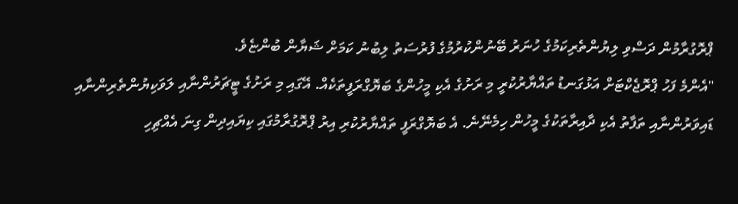ޕްރޮގުރާމުން ދަސްވި ލިޔުންތެރިކަމުގެ ހުނަރު ބޭނުންކުރުމުގެ ފުރުސަތު ލިބުނު ކަމަށް ޝަޔާން ބުންޏެވެ.
"އެންމެ ފަހު ޕްރޮޖެކްޓަށް އަޅުގަނޑު ތައްޔާރުކުރީ މި ރަށުގެ އެކި މީހުންގެ ބަޔޮގްރަފީތަކެއް. އޭގައި މި ރަށުގެ ޓީޗަރުންނާއި ލަވަކިޔުންތެރިންނާއި ޑައިވަރުންނާއި ތަފާތު އެކި ދާއިރާތަކުގެ މީހުން ހިމެނޭނެ. އެ ބަޔޮގްރަފީ ތައްޔާރުކުރި އިރު ޕްރޮގުރާމުގައި ކިޔައިދިން ގިނަ އެއްޗިހި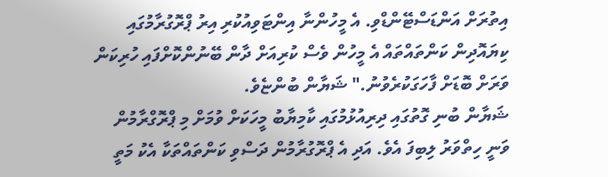އިތުރަށް އަންޑަސްޓޭންޑްވި. އެ މީހުންނާ އިންޓަވިއުކުރި އިރު ޕްރޮގުރާމުގައި ކިޔައޮދިން ކަންތައްތައް އެ މީހުން ވެސް ކުރިއަށް ދާން ބޭނުންކޮށްފައި ހުރިކަން ވަރަށް ބޮޑަށް ފާހަގަކުރެވުނު." ޝަޔާން ބުންޏެވެ.
ޝަޔާން ބުނި ގޮތުގައި ދިރިއުޅުމުގައި ކާމިޔާބު މީހަކަށް ވުމަށް މި ޕްރޮގްރާމުން ވަނީ ހިތްވަރު ލިބިފަ އެވެ. އަދި އެ ޕްރޮގުރާމުން ދަސްވި ކަންތައްތަކާ އެކު މަތީ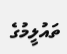ތައުލީމުގެ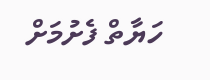ހަޔާތް ފެށުމަށް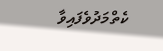ކެތްމަދުވެފައިވާ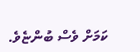ކަމަށް ވެސް ބުންޏެވެ.